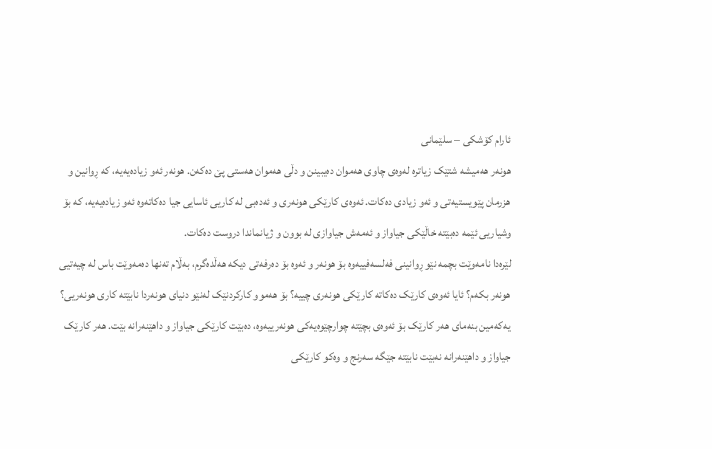ئارام كۆشكی – سلێمانی
هونەر هەمیشە شتێک زیاترە لەوەی چاوی هەموان دەیبینن و دڵی هەموان هەستی پێ دەکەن. هونەر ئەو زیادەیەیە، کە ڕوانین و هزرمان پێویستیەتی و ئەو زیادی دەکات. ئەوەی کارێکی هونەری و ئەدەبی لە کاریی ئاسایی جیا دەکاتەوە ئەو زیادەیەیە، کە بۆ وشیاریی ئێمە دەبێتە خاڵێکی جیاواز و ئەمەش جیاوازی لە بوون و ژیانماندا دروست دەکات.
لێرەدا نامەوێت بچمە نێو ڕوانینی فەلسەفییەوە بۆ هونەر و ئەوە بۆ دەرفەتی دیکە هەڵدەگرم، بەڵام تەنها دەمەوێت باس لە چیەتیی هونەر بکەم؟ ئایا ئەوەی کارێک دەکاتە کارێکی هونەری چییە؟ بۆ هەموو کارکردنێک لەنێو دنیای هونەردا نابێتە کاری هونەریی؟
یەکەمین بنەمای هەر کارێک بۆ ئەوەی بچێتە چوارچێوەیەکی هونەرییەوە، دەبێت کارێکی جیاواز و داهێنەرانە بێت. هەر کارێک جیاواز و داهێنەرانە نەبێت نابێتە جێگە سەرنج و وەکو کارێکی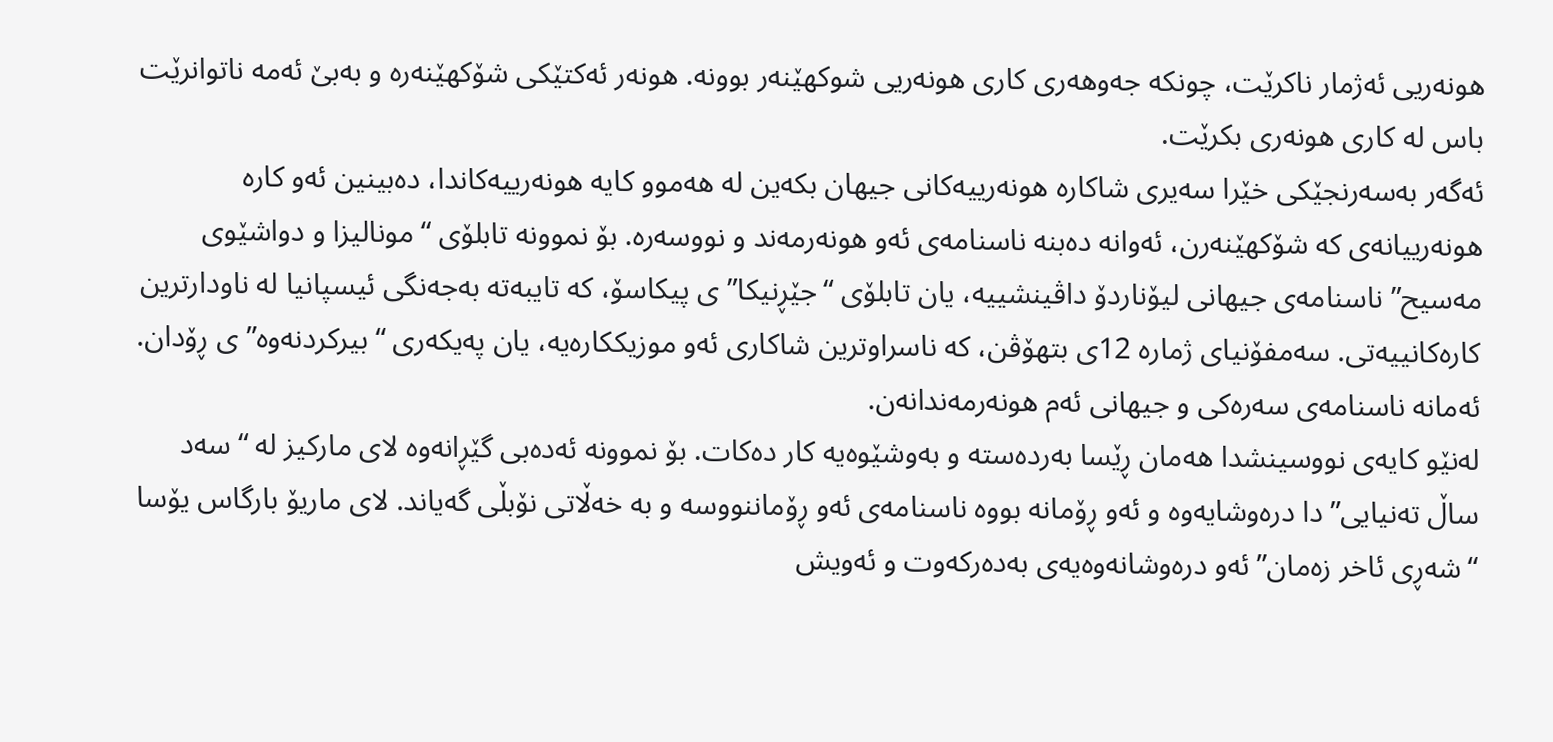هونەریی ئەژمار ناکرێت، چونکە جەوهەری کاری هونەریی شوکهێنەر بوونە. هونەر ئەکتێکی شۆکهێنەرە و بەبێ ئەمە ناتوانرێت باس لە کاری هونەری بکرێت.
ئەگەر بەسەرنجێکی خێرا سەیری شاکارە هونەرییەکانی جیهان بکەین لە هەموو کایە هونەرییەکاندا، دەبینین ئەو کارە هونەرییانەی کە شۆکهێنەرن، ئەوانە دەبنە ناسنامەی ئەو هونەرمەند و نووسەرە. بۆ نموونە تابلۆی “مونالیزا و دواشێوی مەسیح” ناسنامەی جیهانی لیۆناردۆ داڤینشییە، یان تابلۆی “جێڕنیکا”ی پیکاسۆ، کە تایبەتە بەجەنگی ئیسپانیا لە ناودارترین کارەکانییەتی. سەمفۆنیای ژمارە 12ی بتهۆڤن، کە ناسراوترین شاکاری ئەو موزیککارەیە، یان پەیکەری “بیرکردنەوە”ی ڕۆدان. ئەمانە ناسنامەی سەرەکی و جیهانی ئەم هونەرمەندانەن.
لەنێو کایەی نووسینشدا هەمان ڕێسا بەردەستە و بەوشێوەیە کار دەکات. بۆ نموونە ئەدەبی گێڕانەوە لای مارکیز لە “سەد ساڵ تەنیایی”دا درەوشایەوە و ئەو ڕۆمانە بووە ناسنامەی ئەو ڕۆماننووسە و بە خەڵاتی نۆبڵی گەیاند. لای ماریۆ بارگاس یۆسا “شەڕی ئاخر زەمان” ئەو درەوشانەوەیەی بەدەرکەوت و ئەویش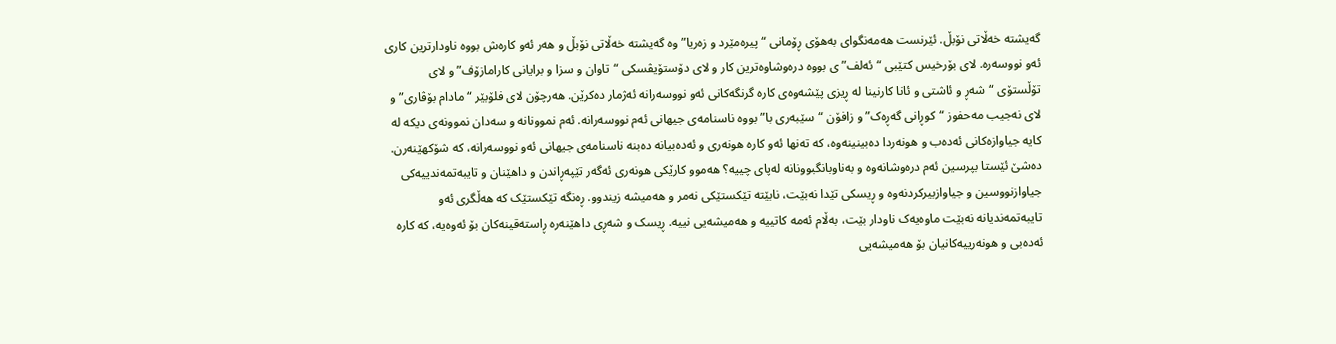گەیشتە خەڵاتی نۆبڵ. ئێرنست هەمەنگوای بەهۆی ڕۆمانی “پیرەمێرد و زەریا”وە گەیشتە خەڵاتی نۆبڵ و هەر ئەو کارەش بووە ناودارترین کاری ئەو نووسەرە. لای بۆرخیس کتێبی “ئەلف”ی بووە درەوشاوەترین کار و لای دۆستۆیڤسکی “تاوان و سزا و برایانی کارامازۆف” و لای تۆڵستۆی “شەڕ و ئاشتی و ئانا کارنینا لە ڕیزی پێشەوەی کارە گرنگەکانی ئەو نووسەرانە ئەژمار دەکرێن. هەرچۆن لای فلۆبێر “مادام بۆڤاری” و لای نەجیب مەحفوز “کوڕانی گەڕەک” و زافۆن “سێبەری با” بووە ناسنامەی جیهانی ئەم نووسەرانە. ئەم نموونانە و سەدان نموونەی دیکە لە کایە جیاوازەکانی ئەدەب و هونەردا دەبینینەوە، کە تەنها ئەو کارە هونەری و ئەدەبیانە دەبنە ناسنامەی جیهانی ئەو نووسەرانە، کە شۆکهێنەرن.
دەشێ ئێستا بپرسین ئەم درەوشانەوە و بەناوبانگبوونانە لەپای چییە؟ هەموو کارێکی هونەری ئەگەر تێپەڕاندن و داهێنان و تایبەتمەندییەکی جیاوازنووسین و جیاوازبیرکردنەوە و ڕیسکی تێدا نەبێت، نابێتە تێکستێکی نەمر و هەمیشە زیندوو. ڕەنگە تێکستێک کە هەڵگری ئەو تایبەتمەندیانە نەبێت ماوەیەک ناودار بێت، بەڵام ئەمە کاتییە و هەمیشەیی نییە. ڕیسک و شەڕی داهێنەرە ڕاستەقینەکان بۆ ئەوەیە، کە کارە ئەدەبی و هونەرییەکانیان بۆ هەمیشەیی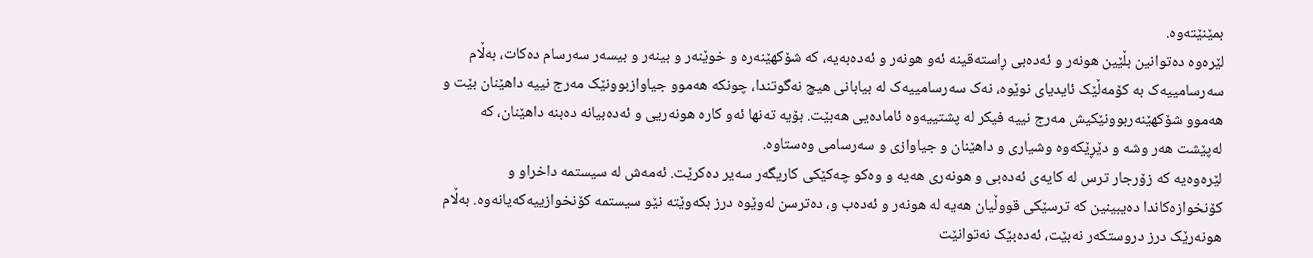بمێنێتەوە.
لێرەوە دەتوانین بڵێین هونەر و ئەدەبی ڕاستەقینە ئەو هونەر و ئەدەبەیە، کە شۆکهێنەرە و خوێنەر و بینەر و بیسەر سەرسام دەکات، بەڵام سەرسامییەک بە کۆمەڵێک ئایدیای نوێوە، نەک سەرسامییەک لە بیابانی هیچ نەگوتندا، چونکە هەموو جیاوازبوونێک مەرج نییە داهێنان بێت و هەموو شۆکهێنەربوونێکیش مەرج نییە فیکر لە پشتییەوە ئامادەیی هەبێت. بۆیە تەنها ئەو کارە هونەریی و ئەدەبیانە دەبنە داهێنان، کە لەپێشت هەر وشە و دێڕێکەوە وشیاری و داهێنان و جیاوازی و سەرسامی وەستاوە.
لێرەوەیە کە زۆرجار ترس لە کایەی ئەدەبی و هونەری هەیە و وەکو چەکێکی کاریگەر سەیر دەکرێت. ئەمەش لە سیستمە داخراو و کۆنخوازەکاندا دەیبینین کە ترسێکی قووڵیان هەیە لە هونەر و ئەدەب و، دەترسن لەوێوە درز بکەوێتە نێو سیستمە کۆنخوازییەکەیانەوە. بەڵام هونەرێک درز دروستکەر نەبێت، ئەدەبێک نەتوانێت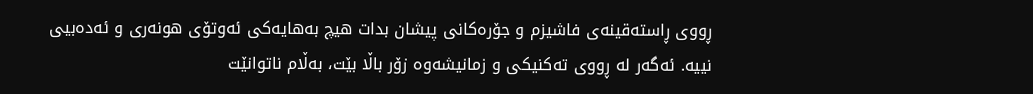ڕووی ڕاستەقینەی فاشیزم و جۆرەکانی پیشان بدات هیچ بەهایەکی ئەوتۆی هونەری و ئەدەبیی نییە. ئەگەر لە ڕووی تەکنیکی و زمانیشەوە زۆر باڵا بێت، بەڵام ناتوانێت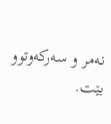نەمر و سەرکەوتوو بێت.